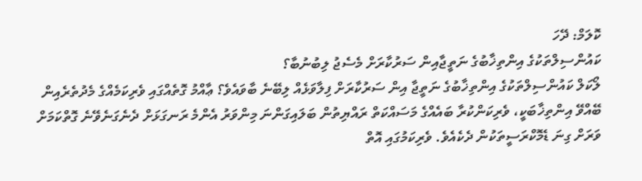ކޮލަމް: ދޭހަ
ކައުންސިލްތަކުގެ އިންތިޚާބުގެ ނަތީޖާއިން ސަރުކާރަށް މެސެޖު ލިބުނުބާ؟
ލޯކަލް ކައުންސިލްތަކުގެ އިންތިޚާބުގެ ނަތީޖާ އިން ސަރުކާރަށް ފިލާވަޅެއް ލިބޭނެ ބާވައެވެ؟ ޢާއްމު ގޮތެއްގައި ވެރިކަމެއްގެ މެދުތެރެއިން ބޭއްވޭ އިންތިޚާބަކީ، ވެރިކަންކުރާ ބައެއްގެ މަސައްކަތް ރައްޔިތުން ބަލައިގަންނަ މިންވަރު އެންމެ ރަނގަޅަށް ދެނެގަނެވޭނެ ގޮތްކަމަށް ވަރަށް ގިނަ ޑެމޮކްރަސީތަކުން ދެކެއެވެ. ވެރިކަމުގައި އޮތް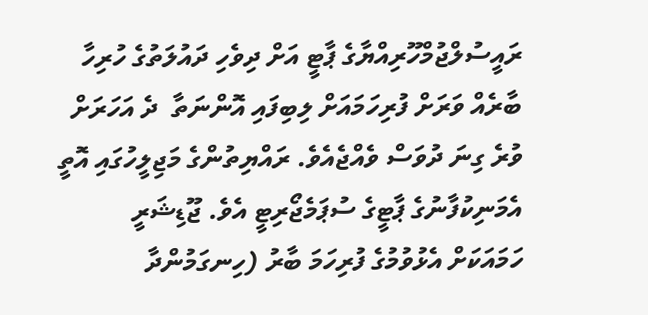ރައީސުލްޖުމްހޫރިއްޔާގެ ޕާޓީ އަށް ދިވެހި ދައުލަތުގެ ހުރިހާ ބާރެއް ވަރަށް ފުރިހަމައަށް ލިބިފައި އޮންނަތާ  ދެ އަހަރަށް ވުރެ ގިނަ ދުވަސް ވެއްޖެއެވެ. ރައްޔިތުންގެ މަޖިލީހުގައި އޮތީ އެމަނިކުފާނުގެ ޕާޓީގެ ސުޕަމެޖޯރިޓީ އެވެ. ޖޫޑިޝަރީ ހަމައަކަށް އެޅުވުމުގެ ފުރިހަމަ ބާރު (ހިނގަމުންދާ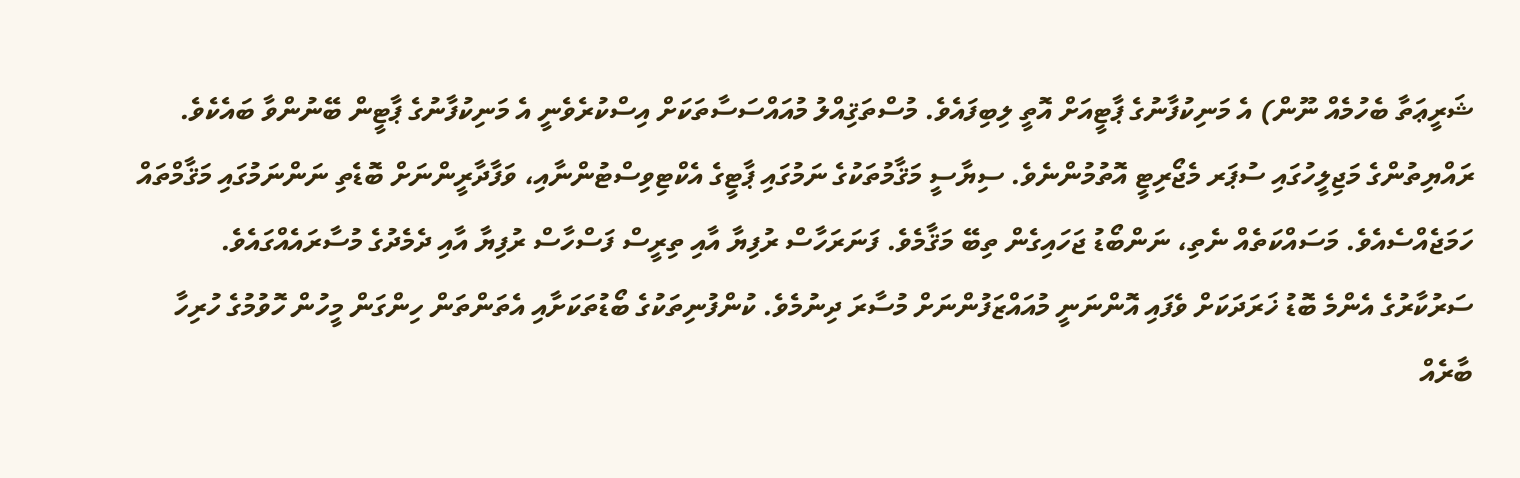ޝަރީޢަތާ ބެހުމެއް ނޫން) އެ މަނިކުފާނުގެ ޕާޓީއަށް އޮތީ ލިބިފައެވެ. މުސްތަޤިއްލު މުއައްސަސާތަކަށް އިސްކުރެވެނީ އެ މަނިކުފާނުގެ ޕާޓީން ބޭނުންވާ ބައެކެވެ. ރައްޔިތުންގެ މަޖިލީހުގައި ސުޕަރ މެޖޯރިޓީ އޮތުމުންނެވެ. ސިޔާސީ މަޤާމުތަކުގެ ނަމުގައި ޕާޓީގެ އެކްޓިވިސްޓުންނާއި، ވަފާދާރީންނަށް ބޮޑެތި ނަންނަމުގައި މަޤާމްތައް ހަމަޖެއްސެއެވެ. މަސައްކަތެއް ނެތި، ނަންބޯޑު ޖަހައިގެން ތިބޭ މަޤާމެވެ. ފަނަރަހާސް ރުފިޔާ އާއި ތިރީސް ފަސްހާސް ރުފިޔާ އާއި ދެމެދުގެ މުސާރައެއްގައެވެ. ސަރުކާރުގެ އެންމެ ބޮޑު ޚަރަދަކަށް ވެފައި އޮންނަނީ މުއައްޒަފުންނަށް މުސާރަ ދިނުމެވެ. ކުންފުނިތަކުގެ ބޯޑުތަކަށާއި އެތަންތަން ހިންގަން މީހުން ހޮވުމުގެ ހުރިހާ ބާރެއް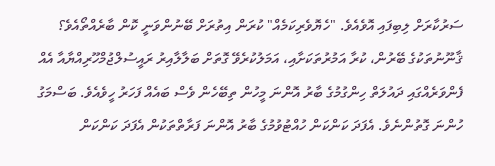ސަރުކާރަށް ލިބިފައި އޮވެއެވެ. "ހެޔޮވެރިކަމެއް" ކުރަން އިތުރަށް ބޭނުންވަނީ ކޮން ބާރެއްތޯއެވެ؟ ޤާނޫނުތަކުގެ ބޭރުން، ކުރާ އަމުރުތަކަށާއި، އަމަލުކުރެވޭ ގޮތަށް ބަލާލާއިރު ރައީސުލްޖުމްހޫރިއްޔާއާ އެއް ފެންވަރެއްގައި ދައުލަތް ހިންގުމުގެ ބާރު އޮންނަ މީހުން ތިބޭހެން ވެސް ބައެއް ފަހަރު ހީވެއެވެ. ބަސްމަގު ހުންނަ ގޮތުންނެވެ. އެފަދަ ކަންކަން ހުއްޓުވުމުގެ ބާރު އޮންނަ ފަރާތްތަކުން އެފަދަ ކަންކަން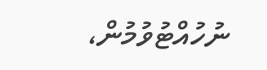ނުހުއްޓުވުމުން،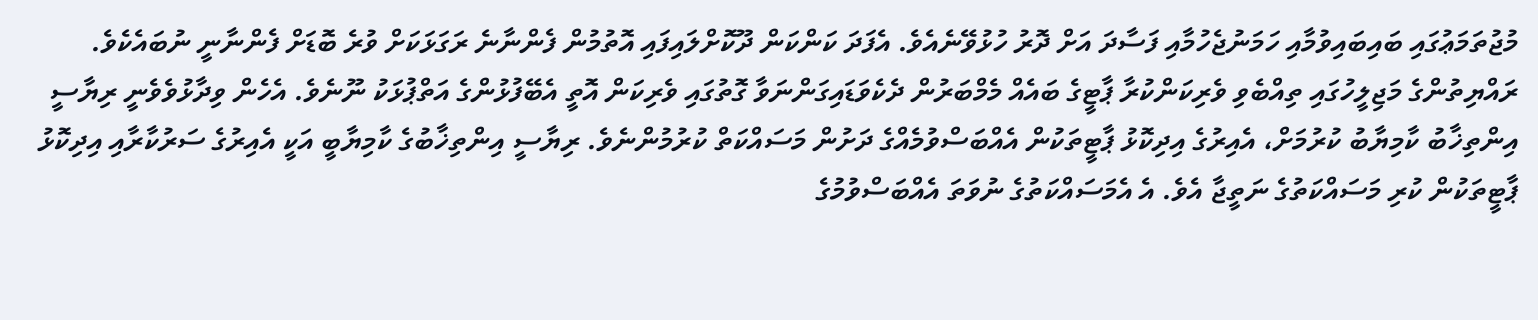މުޖުތަމަޢުގައި ބައިބައިވުމާއި ހަމަނުޖެހުމާއި ފަސާދަ އަށް ދޮރު ހުޅުވޭނެއެވެ. އެފަދަ ކަންކަން ދޫކޮށްލައިފައި އޮތުމުން ފެންނާނެ ރަގަޅަކަށް ވުރެ ބޮޑަށް ފެންނާނީ ނުބައެކެވެ. ރައްޔިތުންގެ މަޖިލީހުގައި ތިއްބެވި ވެރިކަންކުރާ ޕާޓީގެ ބައެއް މެމްބަރުން ދެކެވަޑައިގަންނަވާ ގޮތުގައި ވެރިކަން އޮތީ އެބޭފުޅުންގެ އަތްޕުޅަކު ނޫނެވެ. އެހެން ވިދާޅުވެވެނީ ރިޔާސީ އިންތިޚާބު ކާމިޔާބު ކުރުމަށް، އެއިރުގެ އިދިކޮޅު ޕާޓީތަކުން އެއްބަސްވުމެއްގެ ދަށުން މަސައްކަތް ކުރުމުންނެވެ. ރިޔާސީ އިންތިޚާބުގެ ކާމިޔާބީ އަކީ އެއިރުގެ ސަރުކާރާއި އިދިކޮޅު ޕާޓީތަކުން ކުރި މަސައްކަތުގެ ނަތީޖާ އެވެ. އެ އެމަސައްކަތުގެ ނުވަތަ އެއްބަސްވުމުގެ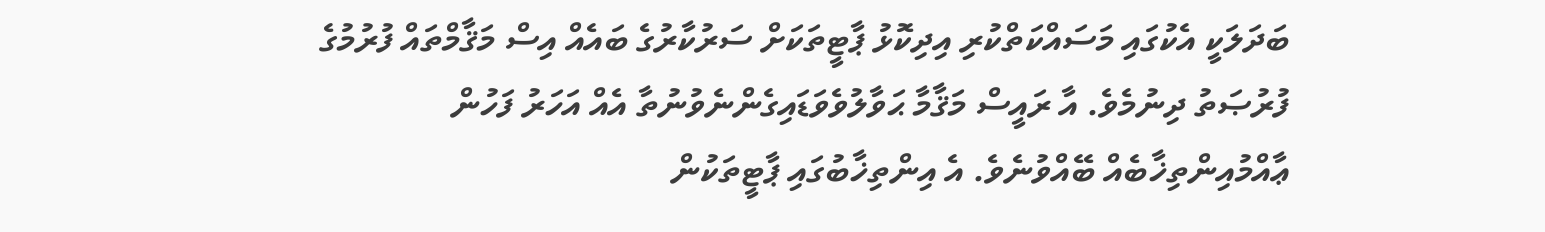ބަދަލަކީ އެކުގައި މަސައްކަތްކުރި އިދިކޮޅު ޕާޓީތަކަށް ސަރުކާރުގެ ބައެއް އިސް މަޤާމްތައް ފުރުމުގެ ފުރުޞަތު ދިނުމެވެ. އާ ރައީސް މަޤާމާ ޙަވާލުވެވަޑައިގެންނެވުނުތާ އެއް އަހަރު ފަހުން ޢާއްމުއިންތިޚާބެއް ބޭއްވުނެވެ. އެ އިންތިޚާބުގައި ޕާޓީތަކުން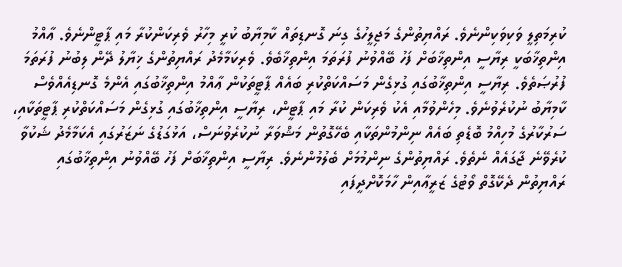ކުރިމަތިލީ ވަކިވަކިންނެވެ. ރައްޔިތުންގެ މަޖިލީހުގެ ގިނަ ގޮނޑިތައް ކާމިޔާބު ކުރީ މިހާރު ވެރިކަންކުރާ މައި ޕާޓީންނެވެ. ޢާއްމު އިންތިޚާބަކީ ރިޔާސީ އިންތިޚާބަށް ފަހު ބޭއްވުނު ފުރަތަމަ އިންތިޚާބެވެ. ވެރިކަމާމެދު ރައްޔިތުންގެ ޚިޔާލު ދޭން ލިބުނު ފުރަތަމަ ފުރުޞަތެވެ. ރިޔާސީ އިންތިޚާބުގައި ގުޅިގެން މަސައްކަތްކުރި ބައެއް ޕާޓީތަކުން ޢާއްމު އިންތިޚާބުގައި އެންމެ ގޮނޑިއެއްވެސް ކާމިޔާބު ނުކުރެވުނެވެ. މިހެންވުމާއި އެކު ވެރިކަން ކުރާ މައި ޕާޓީން، ރިޔާސީ އިންތިޚާބުގައި ގުޅިގެން މަސައްކަތްކުރި ޕާޓީތަކާއި، ސަރުކާރުގެ މުހިއްމު ބޮޑެތި ބައެއް ނިންމުންތަކާއި ބެހޭގޮތުން މަޝްވަރާ ނުކުރެވުނަސް، އަޅުގަޑުގެ ނަޒަރުގައި އެކަމާމެދު ޝަކުވާ ކުރެވޭނެ ޖާގައެއް ނެތެވެ. ރައްޔިތުންގެ ނިންމުމަށް ބެލުމުންނެވެ. ރިޔާސީ އިންތިޚާބަށް ފަހު ބޭއްވުނު އިންތިޚާބުގައި ރައްޔިތުން ދެކޭގޮތް ވޯޓުގެ ޒަރީޢާއިން ހާމަކޮށްދީފައި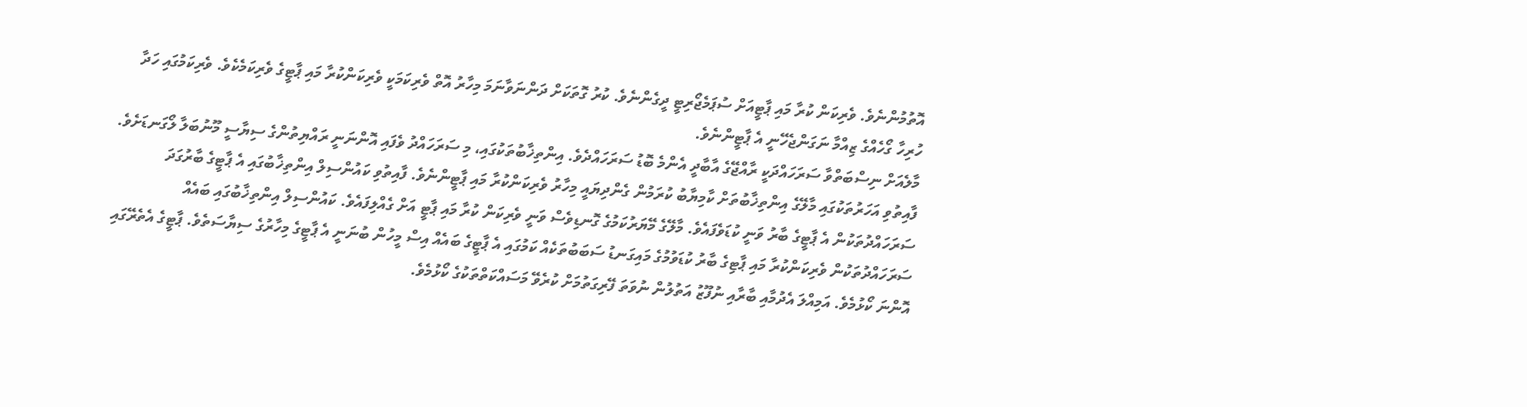އޮތުމުންނެވެ. ވެރިކަން ކުރާ މައި ޕާޓީއަށް ސުޕަމެޖޯރިޓީ ދީގެންނެވެ. ކުރު ގޮތަކަށް ދަންނަވާނަމަ މިހާރު އޮތް ވެރިކަމަކީ ވެރިކަންކުރާ މައި ޕާޓީގެ ވެރިކަމެކެވެ. ވެރިކަމުގައި ހަދާ ހުރިހާ ގޯހެއްގެ ޒިއްމާ ނަގަންޖެހޭނީ އެ ޕާޓީންނެވެ.
މާލެއަށް ނިސްބަތްވާ ސަރަހައްދަކީ ރާއްޖޭގެ އާބާދީ އެންމެ ބޮޑު ސަރަހައްދެވެ. އިންތިޚާބުތަކުގައި، މި ސަރަހައްދު ވެފައި އޮންނަނީ ރައްޔިތުންގެ ސިޔާސީ މޫނުބަލާ ލޯގަނޑަށެވެ. ފާއިތުވި އަހަރުތަކުގައި މާލޭގެ އިންތިޚާބުތަށް ކާމިޔާބު ކުރަމުން ގެންދިޔައީ މިހާރު ވެރިކަންކުރާ މައި ޕާޓީންނެވެ. ފާއިތުވި ކައުންސިލް އިންތިޚާބުގައި އެ ޕާޓީގެ ބާރުގަދަ ސަރަހައްދުތަކުން އެ ޕާޓީގެ ބާރު ވަނީ ކުޑަވެފައެވެ. މާލޭގެ މޭޔަރުކަމުގެ ގޮނޑިވެސް ވަނީ ވެރިކަން ކުރާ މައި ޕާޓީ އަށް ގެއްލިފައެވެ. ކައުންސިލް އިންތިޚާބުގައި ބައެއް ސަރަހައްދުތަކުން ވެރިކަންކުރާ މައި ޕާޓިގެ ބާރު ކުޑަވުމުގެ މައިގަނޑު ސަބަބުތަކެއް ކަމުގައި އެ ޕާޓީގެ ބައެއް އިސް މީހުން ބުނަނީ އެ ޕާޓީގެ މިހާރުގެ ސިޔާސަތެވެ. ޕާޓީގެ އެތެރޭގައި އޮންނަ ކޯޅުމެވެ. އަމިއްލަ އެދުމާއި ބާރާއި ނުފޫޒު އަތުލުން ނުވަތަ ފޭރިގަތުމަށް ކުރެވޭ މަސައްކަތްތަކުގެ ކޯޅުމެވެ.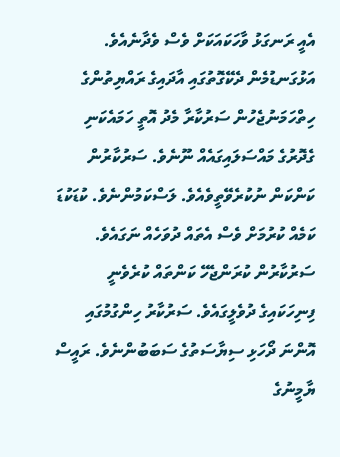އެއީ ރަނގަޅު ވާހަކައަކަށް ވެސް ވެދާނެއެވެ. އަޅުގަނޑުމެން ދެކޭގޮތުގައި އާދައިގެ ރައްޔިތުންގެ ހިތްހަމަނުޖެހުން ސަރުކާރާ މެދު އޮތީ ހަމައެކަނި ގެދޮރުގެ މައްސަލައިގައެއް ނޫނެވެ. ސަރުކާރުން ކަންކަން ނުކުރެވޭތީވެއެވެ. ލަސްކަމުންނެވެ. ކުޑަކުޑަ ކަމެއް ކުރުމަށް ވެސް އެތައް ދުވަހެއް ނަގައެވެ. ސަރުކާރުން ކުރަންޖެހޭ ކަންތައް ކުރެވެނީ ފިނިހަކައިގެ ދުވެލީގައެވެ. ސަރުކާރު ހިންގުމުގައި އޮންނަ ދޯހަޅި ސިޔާސަތުގެ ސަބަބުންނެވެ. ރައީސް ޔާމީނުގެ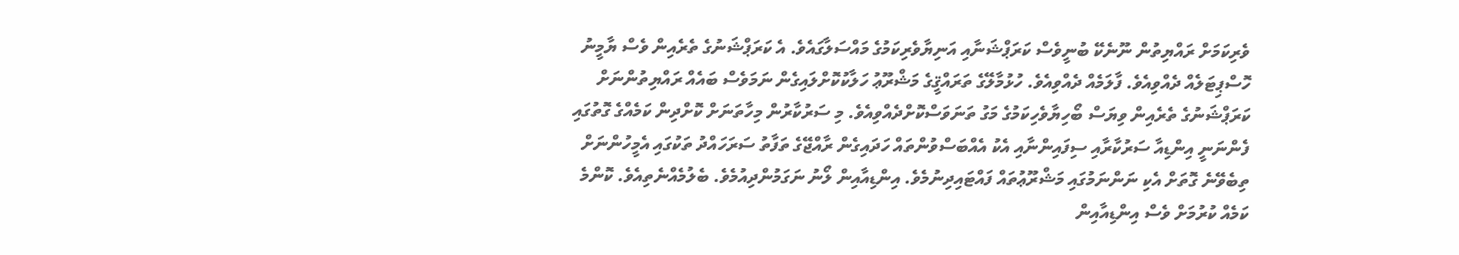ވެރިކަމަށް ރައްޔިތުން ނޫނެކޭ ބުނީވެސް ކަރަޕްޝަނާއި އަނިޔާވެރިކަމުގެ މައްސަލާގައެވެ. އެ ކަރަޕްޝަނުގެ ތެރެއިން ވެސް ޔާމީނު ހޮސްޕިޓަލެއް ދެއްވިއެވެ. ފާލަމެއް ދެއްވިއެވެ. ހުޅުމާލޭގެ ތަރައްޤީގެ މަޝްރޫޢު ހަލާކުކޮށްލައިގެން ނަމަވެސް ބައެއް ރައްޔިތުންނަށް ކަރަޕްޝަނުގެ ތެރެއިން ވިޔަސް ބޯހިޔާވެހިކަމުގެ މަގު ތަނަވަސްކޮށްދެއްވިއެވެ. މި ސަރުކާރުން މިހާތަނަށް ކޮށްދިން ކަމެއްގެ ގޮތުގައި ފެންނަނީ އިންޑިއާ ސަރުކާރާއި ސިފައިންނާއި އެކު އެއްބަސްވުންތައް ހަދައިގެން ރާއްޖޭގެ ތަފާތު ސަރަހައްދު ތަކުގައި އެމީހުންނަށް ތިބެވޭނެ ގޮތަށް އެކި ނަންނަމުގައި މަޝްރޫޢުތައް ފައްޓައިދިނުމެވެ. އިންޑިއާއިން ލޯނު ނަގަމުންދިއުމެވެ. ބެލުމެއްނެތިއެވެ. ކޮންމެ ކަމެއް ކުރުމަށް ވެސް އިންޑިއާއިން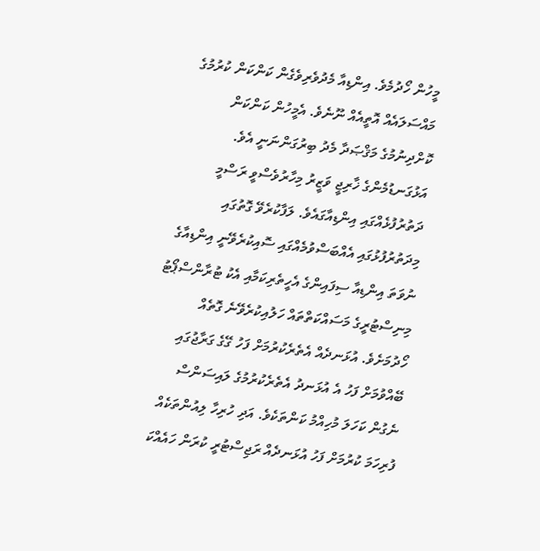މީހުން ހޯދުމެވެ. އިންޑިއާ މެދުވެރިވެގެން ކަންކަން ކުރުމުގެ މައްސަލައެއް އޮތީއެއް ނޫނެވެ. އެމީހުން ކަންކަން ކޮށްދިނުމުގެ މަޤްޞަދާ މެދު ބިރުގަންނަނީ އެވެ. އަޅުގަނޑުމެންގެ ޚާރިޖީ ވަޒީރު މިހާރުވެސްވީ ރަސްމީ ދަތުރުފުޅެއްގައި އިންޑިއާގައެވެ. ލަފާކުރެވޭ ގޮތުގައި މިދަތުރުފުޅުގައި އެއްބަސްވުމެއްގައި ސޮއިކުރެވޭނީ އިންޑިއާގެ ނުވަތަ އިންޑިއާ ސިފައިންގެ އެހީތެރިކަމާއި އެކު ޓުރާންސްޕޯޓު މިނިސްޓުރީގެ މަސައްކަތްތައް ހަލުއިކުރެވޭނެ ގޮތެއް ހޯދުމަށެވެ. އުޅަނދެއް އެތެރެކުރުމަށް ފަހު ގޭގެ ގަރާޖުގައި ބޭއްވުމަށް ފަހު އެ އުޅަނދު އެތެރެކުރުމުގެ ލައިސަންސް ނެގުން ކަހަލަ މުހިއްމު ކަންތަކެވެ. އަދި ހުރިހާ ލިއުންތަކެއް ފުރިހަމަ ކުރުމަށް ފަހު އުޅަނދެއް ރަޖިސްޓުރީ ކުރަން ހައެއްކަ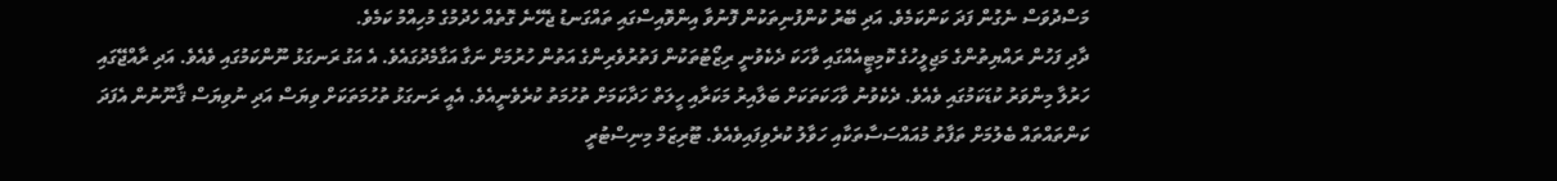މަސްދުވަސް ނެގުން ފަދަ ކަންކަމެވެ. އަދި ބޭރު ކުންފުނިތަކުން ފޮނުވާ އިންވޮއިސްގައި ތައްގަނޑު ޖެހޭނެ ގޮތެއް ހެދުމުގެ މުހިއްމު ކަމެވެ.
ދާދި ފަހުން ރައްޔިތުންގެ މަޖިލީހުގެ ކޮމިޓީއެއްގައި ވާހަކަ ދެކެވުނީ ރިޒޯޓުތަކުން ފަތުރުވެރިންގެ އަތުން ހުރުމަށް ނަގާ އަގާމެދުގައެވެ. އެ އަގު ރަނގަޅު ނޫންކަމުގައި ވެއެވެ. އަދި ރާއްޖޭގައި ހަރުލާ މިންވަރު ކުޑަކަމުގައި ވެއެވެ. ދެކެވުނު ވާހަކަތަކަށް ބަލާއިރު މަކަރާއި ހީލަތް ހަދާކަމަށް ތުހުމަތު ކުރެވެނީއެވެ. އެއީ ރަނގަޅު ތުހުމަތަކަށް ވިޔަސް އަދި ނުވިޔަސް ޤާނޫނުން އެފަދަ ކަންތައްތައް ބެލުމަށް ތަފާތު މުއައްސަސާތަކާއި ހަވާލު ކުރެވިފައިވެއެވެ. ޓޫރިޒަމް މިނިސްޓުރީ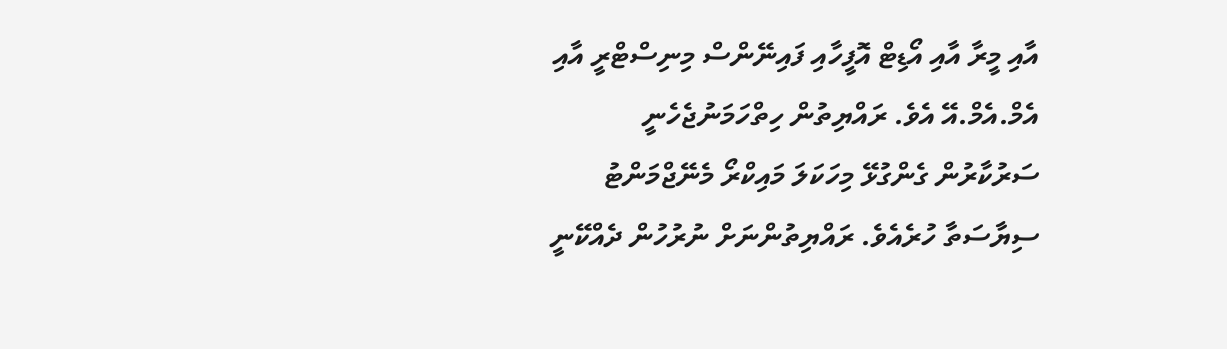އާއި މީރާ އާއި އޯޑިޓް އޮފީހާއި ފައިނޭންސް މިނިސްޓްރީ އާއި އެމް.އެމް.އޭ އެވެ. ރައްޔިތުން ހިތްހަމަނުޖެހެނީ ސަރުކާރުން ގެންގުޅޭ މިހަކަލަ މައިކްރޯ މެނޭޖްމަންޓު ސިޔާސަތާ ހުރެއެވެ. ރައްޔިތުންނަށް ނުރުހުން ދެއްކޭނީ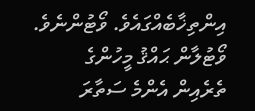އިންތިޚާބެއްގައެވެ. ވޯޓުންނެވެ. ވޯޓުލާން ޙައްޤު މީހުންގެ ތެރެއިން އެންމެ ސަތާރަ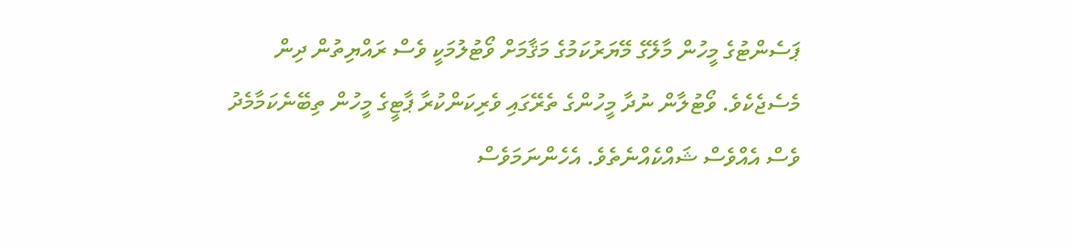ޕަސެންޓުގެ މީހުން މާލޭގެ މޭޔަރުކަމުގެ މަޤާމަށް ވޯޓުލުމަކީ ވެސް ރައްޔިތުން ދިން މެސެޖެކެވެ. ވޯޓުލާން ނުދާ މީހުންގެ ތެރޭގައި ވެރިކަންކުރާ ޕާޓީގެ މީހުން ތިބޭނެކަމާމެދު ވެސް އެއްވެސް ޝައްކެއްނެތެވެ. އެހެންނަމަވެސް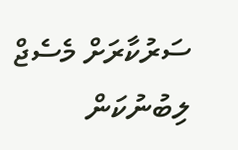ސަރުކާރަށް މެސެޖް ލިބުނުކަން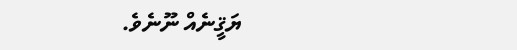ޔަޤީނެއް ނޫނެވެ.